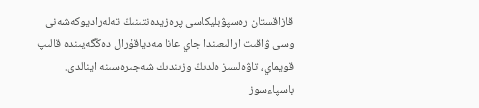قازاقستان رەسپۋبليكاسى پرەزيدەنتىنىڭ تەلەراديوكەشەنى وسى ۋاقىت ارالىعىندا جاي عانا مەدياقۇرال دەڭگەيىندە قالىپ قويماي، تاۋەلسىز ەلدىڭ وزىندىك شەجىرەسىنە اينالدى.
باسپاءسوز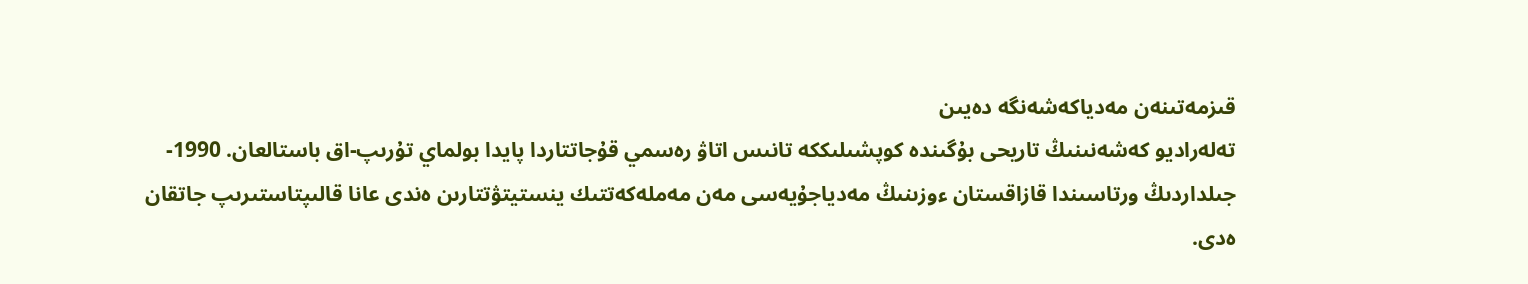قىزمەتىنەن مەدياكەشەنگە دەيىن
تەلەراديو كەشەنىنىڭ تاريحى بۇگىندە كوپشىلىككە تانىس اتاۋ رەسمي قۇجاتتاردا پايدا بولماي تۇرىپ-اق باستالعان. 1990-جىلداردىڭ ورتاسىندا قازاقستان ءوزىنىڭ مەدياجۇيەسى مەن مەملەكەتتىك ينستيتۋتتارىن ەندى عانا قالىپتاستىرىپ جاتقان ەدى.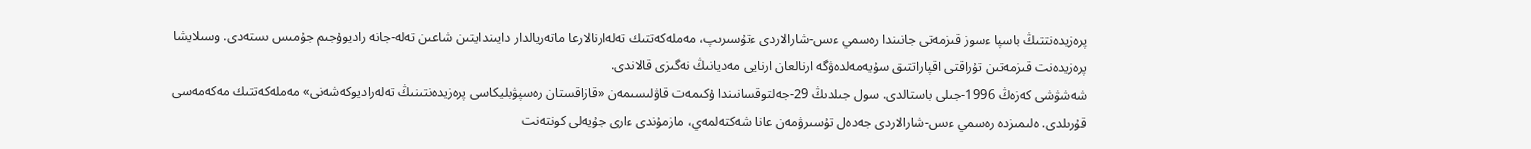پرەزيدەنتتىڭ باسپا ءسوز قىزمەتى جانىندا رەسمي ءىس-شارالاردى ءتۇسىرىپ، مەملەكەتتىك تەلەارنالارعا ماتەريالدار دايىندايتىن شاعىن تەلە-جانە راديوۇجىم جۇمىس ىستەدى. وسىلايشا پرەزيدەنت قىزمەتىن تۇراقتى اقپاراتتىق سۇيەمەلدەۋگە ارنالعان ارنايى مەديانىڭ نەگىزى قالاندى.
شەشۋشى كەزەڭ 1996-جىلى باستالدى. سول جىلدىڭ 29-جەلتوقسانىندا ۇكىمەت قاۋلىسىمەن «قازاقستان رەسپۋبليكاسى پرەزيدەنتىنىڭ تەلەراديوكەشەنى» مەملەكەتتىك مەكەمەسى قۇرىلدى. ەلىمىزدە رەسمي ءىس-شارالاردى جەدەل تۇسىرۋمەن عانا شەكتەلمەي، مازمۇندى ءارى جۇيەلى كونتەنت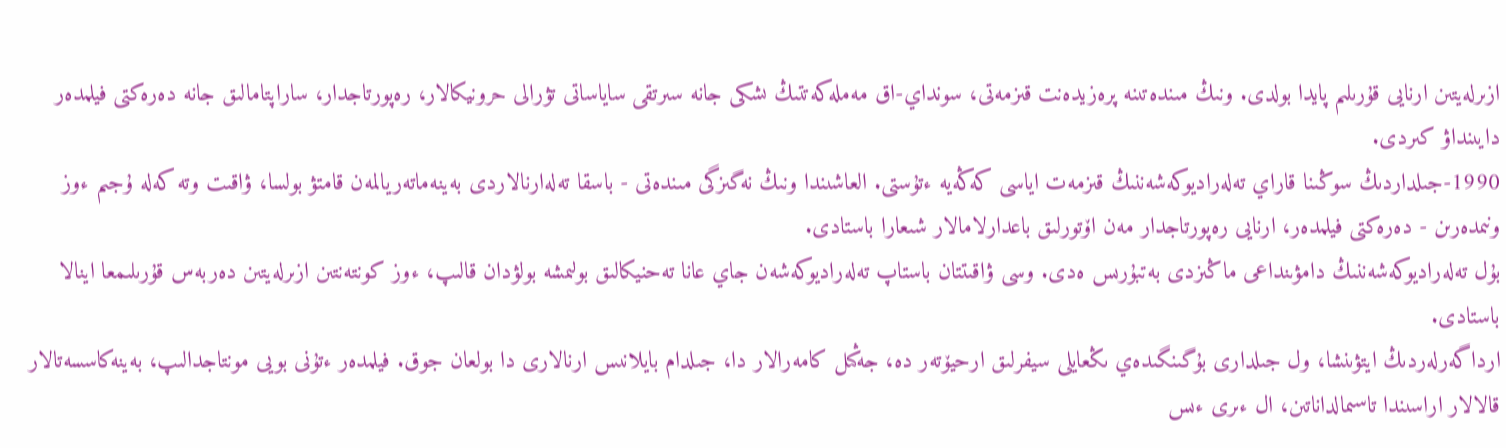ازىرلەيتىن ارنايى قۇرىلىم پايدا بولدى. ونىڭ مىندەتىنە پرەزيدەنت قىزمەتى، سونداي-اق مەملەكەتتىڭ ىشكى جانە سىرتقى ساياساتى تۋرالى حرونيكالار، رەپورتاجدار، ساراپتامالىق جانە دەرەكتى فيلمدەر دايىنداۋ كىردى.
1990-جىلداردىڭ سوڭىنا قاراي تەلەراديوكەشەننىڭ قىزمەت اياسى كەڭەيە ءتۇستى. العاشىندا ونىڭ نەگىزگى مىندەتى - باسقا تەلەارنالاردى بەينەماتەريالمەن قامتۋ بولسا، ۋاقىت وتە كەلە ۇجىم ءوز ونىمدەرىن - دەرەكتى فيلمدەر، ارنايى رەپورتاجدار مەن اۆتورلىق باعدارلامالار شىعارا باستادى.
بۇل تەلەراديوكەشەننىڭ دامۋىنداعى ماڭىزدى بەتبۇرىس ەدى. وسى ۋاقىتتان باستاپ تەلەراديوكەشەن جاي عانا تەحنيكالىق بولىمشە بولۋدان قالىپ، ءوز كونتەنتىن ازىرلەيتىن دەربەس قۇرىلىمعا اينالا باستادى.
ارداگەرلەردىڭ ايتۋىنشا، ول جىلدارى بۇگىنگىدەي ىڭعايلى سيفرلىق ارحيۆتەر دە، جەڭىل كامەرالار دا، جىلدام بايلانىس ارنالارى دا بولعان جوق. فيلمدەر ءتۇنى بويى مونتاجدالىپ، بەينەكاسسەتالار قالالار اراسىندا تاسىمالداناتىن، ال ءىرى ءىس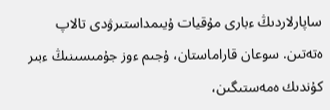ساپارلاردىڭ ءبارى مۇقيات ۇيىمداستىرۋدى تالاپ ەتەتىن. سوعان قاراماستان، ۇجىم ءوز جۇمىسىنىڭ ءبىر كۇندىك ەمەستىگىن،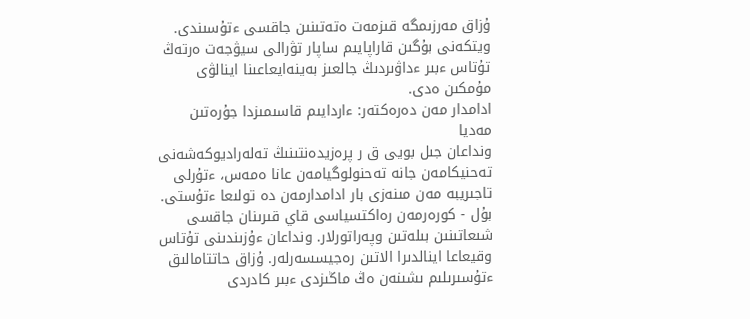ۇزاق مەرزىمگە قىزمەت ەتەتىنىن جاقسى ءتۇسىندى. ويتكەنى بۇگىن قاراپايىم ساپار تۋرالى سيۋجەت ەرتەڭ تۇتاس ءبىر ءداۋىردىڭ جالعىز بەينەايعاعىنا اينالۋى مۇمكىن ەدى.
ادامدار مەن دەرەكتەر: ءاردايىم قاسىمىزدا جۇرەتىن مەديا
ونداعان جىل بويى ق ر پرەزيدەنتىنىڭ تەلەراديوكەشەنى تەحنيكامەن جانە تەحنولوگيامەن عانا ەمەس، ءتۇرلى تاجىريبە مەن مىنەزى بار ادامدارمەن دە تولىعا ءتۇستى. بۇل - كورەرمەن رەاكتسياسى قاي قىرىنان جاقسى شىعاتىنىن بىلەتىن وپەراتورلار. ونداعان ءۇزىندىنى تۇتاس وقيعاعا اينالدىرا الاتىن رەجيسسەرلەر. ۇزاق حاتتامالىق ءتۇسىرىلىم ىشىنەن ەڭ ماڭىزدى ءبىر كادردى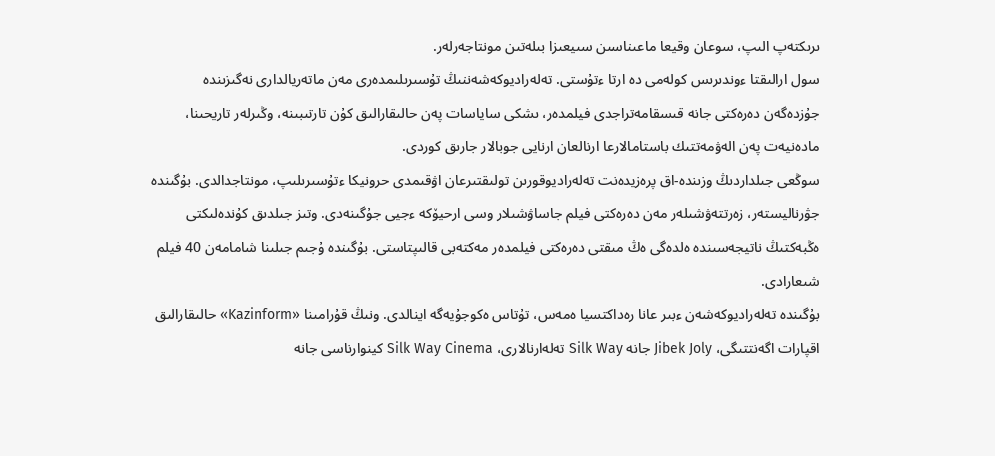ىرىكتەپ الىپ، سوعان وقيعا ماعىناسىن سىيعىزا بىلەتىن مونتاجەرلەر.
سول ارالىقتا ءوندىرىس كولەمى دە ارتا ءتۇستى. تەلەراديوكەشەننىڭ تۇسىرىلىمدەرى مەن ماتەريالدارى نەگىزىندە جۇزدەگەن دەرەكتى جانە قىسقامەتراجدى فيلمدەر، ىشكى ساياسات پەن حالىقارالىق كۇن تارتىبىنە، وڭىرلەر تاريحىنا، مادەنيەت پەن الەۋمەتتىك باستامالارعا ارنالعان ارنايى جوبالار جارىق كوردى.
سوڭعى جىلداردىڭ وزىندە-اق پرەزيدەنت تەلەراديوقورىن تولىقتىرعان اۋقىمدى حرونيكا ءتۇسىرىلىپ، مونتاجدالدى. بۇگىندە جۋرناليستەر، زەرتتەۋشىلەر مەن دەرەكتى فيلم جاساۋشىلار وسى ارحيۆكە ءجيى جۇگىنەدى. وتىز جىلدىق كۇندەلىكتى ەڭبەكتىڭ ناتيجەسىندە ەلدەگى ەڭ مىقتى دەرەكتى فيلمدەر مەكتەبى قالىپتاستى. بۇگىندە ۇجىم جىلىنا شامامەن 40 فيلم شىعارادى.
بۇگىندە تەلەراديوكەشەن ءبىر عانا رەداكتسيا ەمەس، تۇتاس ەكوجۇيەگە اينالدى. ونىڭ قۇرامىنا «Kazinform» حالىقارالىق اقپارات اگەنتتىگى، Jibek Joly جانە Silk Way تەلەارنالارى، Silk Way Cinema كينوارناسى جانە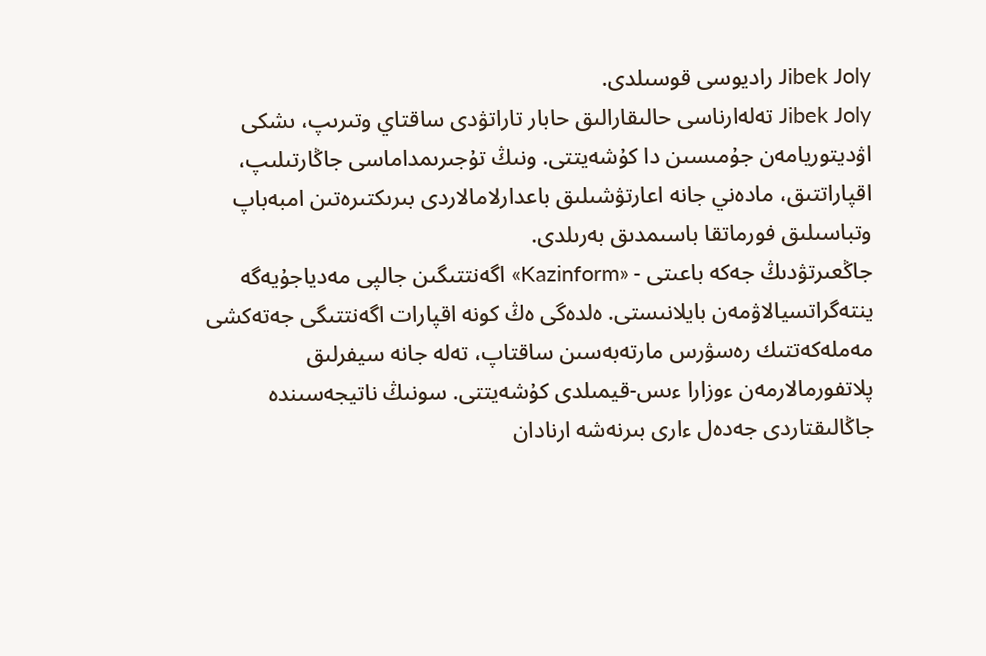Jibek Joly راديوسى قوسىلدى.
Jibek Joly تەلەارناسى حالىقارالىق حابار تاراتۋدى ساقتاي وتىرىپ، ىشكى اۋديتوريامەن جۇمىسىن دا كۇشەيتتى. ونىڭ تۇجىرىمداماسى جاڭارتىلىپ، اقپاراتتىق، مادەني جانە اعارتۋشىلىق باعدارلامالاردى بىرىكتىرەتىن امبەباپ وتباسىلىق فورماتقا باسىمدىق بەرىلدى.
جاڭعىرتۋدىڭ جەكە باعىتى - «Kazinform» اگەنتتىگىن جالپى مەدياجۇيەگە ينتەگراتسيالاۋمەن بايلانىستى. ەلدەگى ەڭ كونە اقپارات اگەنتتىگى جەتەكشى مەملەكەتتىك رەسۋرس مارتەبەسىن ساقتاپ، تەلە جانە سيفرلىق پلاتفورمالارمەن ءوزارا ءىس-قيمىلدى كۇشەيتتى. سونىڭ ناتيجەسىندە جاڭالىقتاردى جەدەل ءارى بىرنەشە ارنادان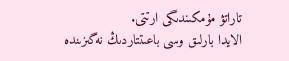تاراتۋ مۇمكىندىگى ارتتى.
الايدا بارلىق وسى باعىتتاردىڭ نەگىزىندە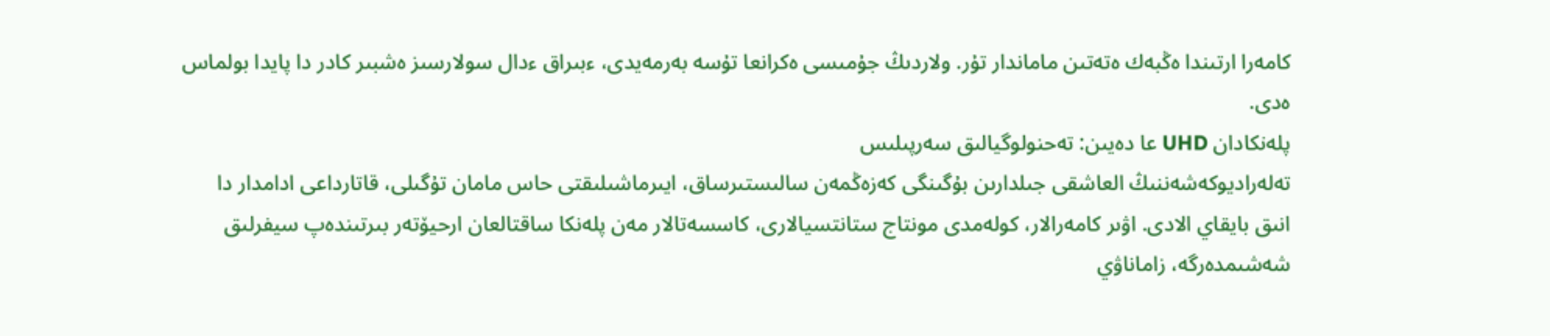كامەرا ارتىندا ەڭبەك ەتەتىن ماماندار تۇر. ولاردىڭ جۇمىسى ەكرانعا تۇسە بەرمەيدى، ءبىراق ءدال سولارسىز ەشبىر كادر دا پايدا بولماس ەدى.
پلەنكادان UHD عا دەيىن: تەحنولوگيالىق سەرپىلىس
تەلەراديوكەشەننىڭ العاشقى جىلدارىن بۇگىنگى كەزەڭمەن سالىستىرساق، ايىرماشىلىقتى حاس مامان تۇگىلى، قاتارداعى ادامدار دا انىق بايقاي الادى. اۋىر كامەرالار، كولەمدى مونتاج ستانتسيالارى، كاسسەتالار مەن پلەنكا ساقتالعان ارحيۆتەر بىرتىندەپ سيفرلىق شەشىمدەرگە، زاماناۋي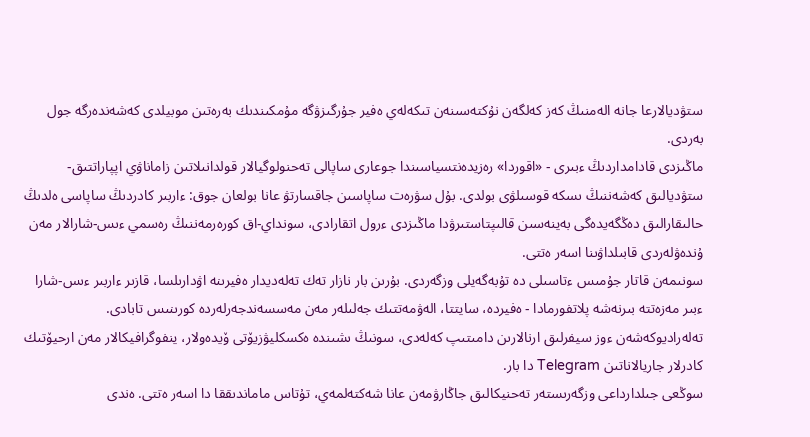ستۋديالارعا جانە الەمنىڭ كەز كەلگەن نۇكتەسىنەن تىكەلەي ەفير جۇرگىزۋگە مۇمكىندىك بەرەتىن موبيلدى كەشەندەرگە جول بەردى.
ماڭىزدى قادامداردىڭ ءبىرى - «اقوردا» رەزيدەنتسياسىندا جوعارى ساپالى تەحنولوگيالار قولدانىلاتىن زاماناۋي اپپاراتتىق-ستۋديالىق كەشەننىڭ ىسكە قوسىلۋى بولدى. بۇل سۋرەت ساپاسىن جاقسارتۋ عانا بولعان جوق: ءاربىر كادردىڭ ساپاسى ەلدىڭ حالىقارالىق دەڭگەيدەگى بەينەسىن قالىپتاستىرۋدا ماڭىزدى ءرول اتقارادى، سونداي-اق كورەرمەننىڭ رەسمي ءىس-شارالار مەن ۇندەۋلەردى قابىلداۋىنا اسەر ەتتى.
سونىمەن قاتار جۇمىس ءتاسىلى دە تۇبەگەيلى وزگەردى. بۇرىن بار نازار تەك تەلەديدار ەفيرىنە اۋدارىلسا، قازىر ءاربىر ءىس-شارا ءبىر مەزەتتە بىرنەشە پلاتفورمادا - ەفيردە، سايتتا، الەۋمەتتىك جەلىلەر مەن مەسسەندجەرلەردە كورىنىس تابادى.
تەلەراديوكەشەن ءوز سيفرلىق ارنالارىن دامىتىپ كەلەدى، سونىڭ ىشىندە ەكسكليۋزيۆتى ۆيدەولار، ينفوگرافيكالار مەن ارحيۆتىك كادرلار جاريالاناتىن Telegram دا بار.
سوڭعى جىلدارداعى وزگەرىستەر تەحنيكالىق جاڭارۋمەن عانا شەكتەلمەي، تۇتاس ماماندىققا دا اسەر ەتتى. ەندى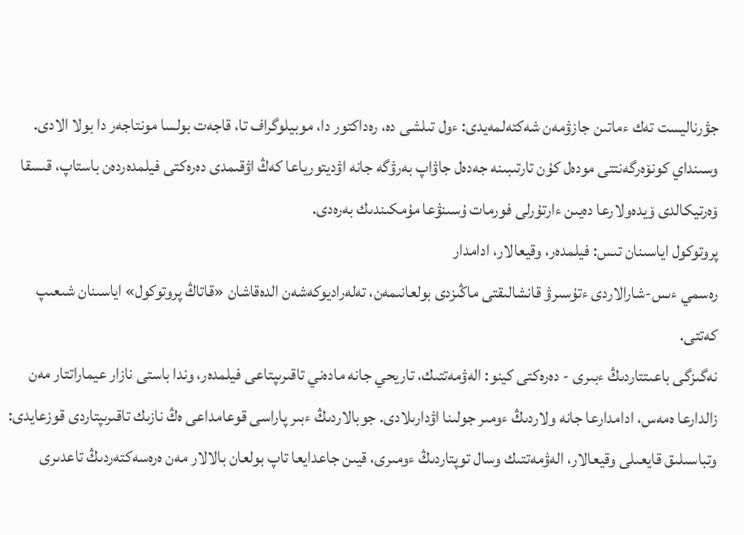جۋرناليست تەك ءماتىن جازۋمەن شەكتەلمەيدى: ءول تىلشى دە، رەداكتور دا، موبيلوگراف تا، قاجەت بولسا مونتاجەر دا بولا الادى. وسىنداي كونۆەرگەنتتى مودەل كۇن تارتىبىنە جەدەل جاۋاپ بەرۋگە جانە اۋديتورياعا كەڭ اۋقىمدى دەرەكتى فيلمدەردەن باستاپ، قىسقا ۆەرتيكالدى ۆيدەولارعا دەيىن ءارتۇرلى فورمات ۇسىنۋعا مۇمكىندىك بەرەدى.
پروتوكول اياسىنان تىس: فيلمدەر، وقيعالار، ادامدار
رەسمي ءىس-شارالاردى ءتۇسىرۋ قانشالىقتى ماڭىزدى بولعانىمەن، تەلەراديوكەشەن الدەقاشان «قاتاڭ پروتوكول» اياسىنان شىعىپ كەتتى.
نەگىزگى باعىتتاردىڭ ءبىرى - دەرەكتى كينو: الەۋمەتتىك، تاريحي جانە مادەني تاقىرىپتاعى فيلمدەر، وندا باستى نازار عيماراتتار مەن زالدارعا ەمەس، ادامدارعا جانە ولاردىڭ ءومىر جولىنا اۋدارىلادى. جوبالاردىڭ ءبىر پاراسى قوعامداعى ەڭ نازىك تاقىرىپتاردى قوزعايدى: وتباسىلىق قايعىلى وقيعالار، الەۋمەتتىك وسال توپتاردىڭ ءومىرى، قيىن جاعدايعا تاپ بولعان بالالار مەن ەرەسەكتەردىڭ تاعدىرى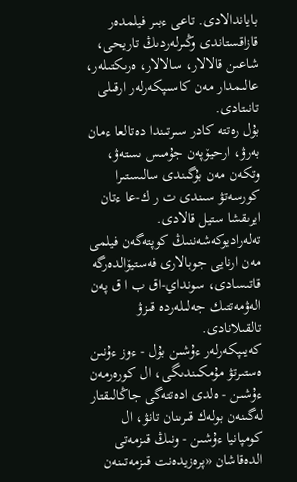باياندالادى. تاعى ءبىر فيلمدەر قازاقستاندى وڭىرلەردىڭ تاريحى، شاعىن قالالار، سالالار، ەرىكتىلەر، عالىمدار مەن كاسىپكەرلەر ارقىلى تانىتادى.
بۇل رەتتە كادر سىرتىندا دەتالعا ءمان بەرۋ، ارحيۆپەن جۇمىس ىستەۋ، وتكەن مەن بۇگىندى سالىستىرا كورسەتۋ سىندى ت ر ك-عا ءتان ايرىقشا ستيل قالادى.
تەلەراديوكەشەننىڭ كوپتەگەن فيلمى مەن ارنايى جوبالارى فەستيۆالدەرگە قاتىسادى، سونداي-اق ب ا ق پەن الەۋمەتتىك جەلىلەردە قىزۋ تالقىلانادى.
كەيىپكەرلەر ءۇشىن بۇل - ءوز ءۇنىن ەستىرتۋ مۇمكىندىگى، ال كورەرمەن ءۇشىن - ەلدى ادەتتەگى جاڭالىقتار لەگىنەن بولەك قىرىنان تانۋ، ال كومپانيا ءۇشىن - ونىڭ قىزمەتى الدەقاشان «پرەزيدەنت قىزمەتىنەن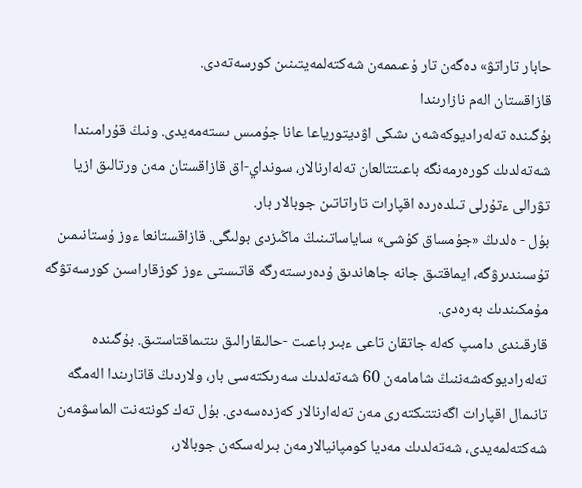حابار تاراتۋ» دەگەن تار ۇعىممەن شەكتەلمەيتىنىن كورسەتەدى.
قازاقستان الەم نازارىندا
بۇگىندە تەلەراديوكەشەن ىشكى اۋديتورياعا عانا جۇمىس ىستەمەيدى. ونىڭ قۇرامىندا شەتەلدىك كورەرمەنگە باعىتتالعان تەلەارنالار، سونداي-اق قازاقستان مەن ورتالىق ازيا تۋرالى ءتۇرلى تىلدەردە اقپارات تاراتاتىن جوبالار بار.
بۇل - ەلدىڭ «جۇمساق كۇشى» ساياساتىنىڭ ماڭىزدى بولىگى. قازاقستانعا ءوز ۇستانىمىن تۇسىندىرۋگە، ايماقتىق جانە جاھاندىق ۇدەرىستەرگە قاتىستى ءوز كوزقاراسىن كورسەتۋگە مۇمكىندىك بەرەدى.
قارقىندى دامىپ كەلە جاتقان تاعى ءبىر باعىت -حالىقارالىق ىنتىماقتاستىق. بۇگىندە تەلەراديوكەشەننىڭ شامامەن 60 شەتەلدىك سەرىكتەسى بار، ولاردىڭ قاتارىندا الەمگە تانىمال اقپارات اگەنتتىكتەرى مەن تەلەارنالار كەزدەسەدى. بۇل تەك كونتەنت الماسۋمەن شەكتەلمەيدى، شەتەلدىك مەديا كومپانيالارمەن بىرلەسكەن جوبالار،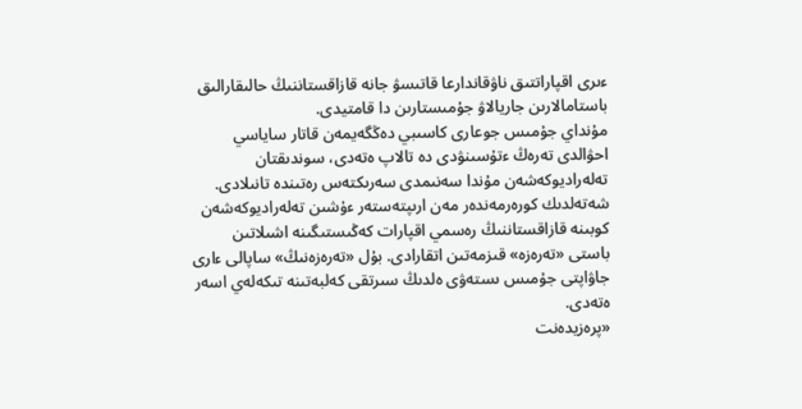ءىرى اقپاراتتىق ناۋقاندارعا قاتىسۋ جانە قازاقستاننىڭ حالىقارالىق باستامالارىن جاريالاۋ جۇمىستارىن دا قامتيدى.
مۇنداي جۇمىس جوعارى كاسىبي دەڭگەيمەن قاتار ساياسي احۋالدى تەرەڭ ءتۇسىنۋدى دە تالاپ ەتەدى، سوندىقتان تەلەراديوكەشەن مۇندا سەنىمدى سەرىكتەس رەتىندە تانىلادى.
شەتەلدىك كورەرمەندەر مەن ارىپتەستەر ءۇشىن تەلەراديوكەشەن كوبىنە قازاقستاننىڭ رەسمي اقپارات كەڭىستىگىنە اشىلاتىن باستى «تەرەزە» قىزمەتىن اتقارادى. بۇل «تەرەزەنىڭ» ساپالى ءارى جاۋاپتى جۇمىس ىستەۋى ەلدىڭ سىرتقى كەلبەتىنە تىكەلەي اسەر ەتەدى.
«پرەزيدەنت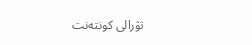تۋرالى كونتەنت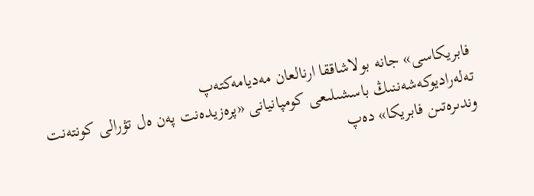فابريكاسى» جانە بولاشاققا ارنالعان مەديامەكتەپ
تەلەراديوكەشەننىڭ باسشىلىعى كومپانيانى «پرەزيدەنت پەن ەل تۋرالى كونتەنت وندىرەتىن فابريكا» دەپ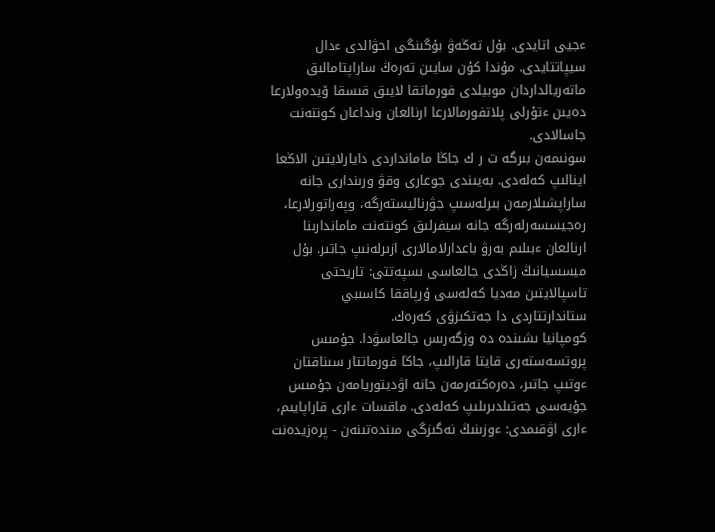ءجيى اتايدى. بۇل تەڭەۋ بۇگىنگى احۋالدى ءدال سيپاتتايدى. مۇندا كۇن سايىن تەرەڭ ساراپتامالىق ماتەريالداردان موبيلدى فورماتقا لايىق قىسقا ۆيدەولارعا دەيىن ءتۇرلى پلاتفورمالارعا ارنالعان ونداعان كونتەنت جاسالادى.
سونىمەن بىرگە ت ر ك جاڭا مامانداردى دايارلايتىن الاڭعا اينالىپ كەلەدى. بەيىندى جوعارى وقۋ ورىندارى جانە ساراپشىلارمەن بىرلەسىپ جۋرناليستەرگە، وپەراتورلارعا، رەجيسسەرلەرگە جانە سيفرلىق كونتەنت ماماندارىنا ارنالعان ءبىلىم بەرۋ باعدارلامالارى ازىرلەنىپ جاتىر. بۇل ميسسيانىڭ زاڭدى جالعاسى ىسپەتتى: تاريحتى تاسپالايتىن مەديا كەلەسى ۇرپاققا كاسىبي ستاندارتتاردى دا جەتكىزۋى كەرەك.
كومپانيا ىشىندە دە وزگەرىس جالعاسۋدا. جۇمىس پروتسەستەرى قايتا قارالىپ، جاڭا فورماتتار سىناقتان ءوتىپ جاتىر، دەرەكتەرمەن جانە اۋديتوريامەن جۇمىس جۇيەسى جەتىلدىرىلىپ كەلەدى. ماقسات ءارى قاراپايىم، ءارى اۋقىمدى: ءوزىنىڭ نەگىزگى مىندەتىنەن - پرەزيدەنت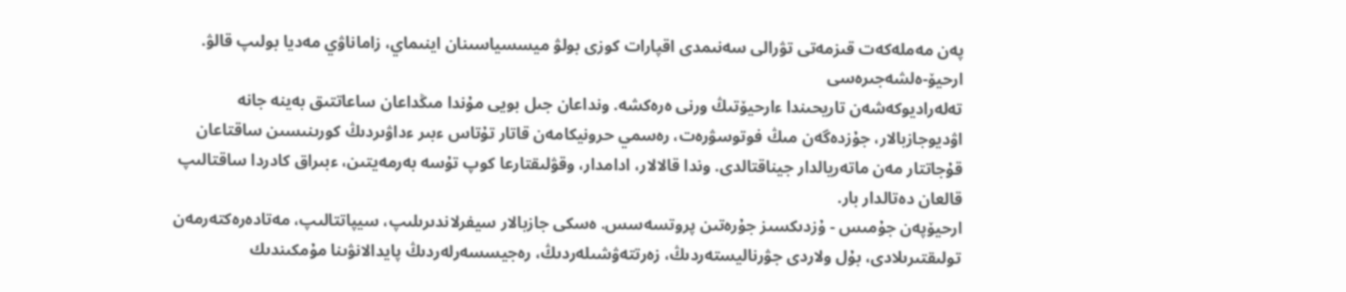پەن مەملەكەت قىزمەتى تۋرالى سەنىمدى اقپارات كوزى بولۋ ميسسياسىنان اينىماي، زاماناۋي مەديا بولىپ قالۋ.
ارحيۆ-ەلشەجىرەسى
تەلەراديوكەشەن تاريحىندا ءارحيۆتىڭ ورنى ەرەكشە. ونداعان جىل بويى مۇندا مىڭداعان ساعاتتىق بەينە جانە اۋديوجازبالار، جۇزدەگەن مىڭ فوتوسۋرەت، رەسمي حرونيكامەن قاتار تۇتاس ءبىر ءداۋىردىڭ كورىنىسىن ساقتاعان قۇجاتتار مەن ماتەريالدار جيناقتالدى. وندا قالالار، ادامدار، وقۋلىقتارعا كوپ تۇسە بەرمەيتىن، ءبىراق كادردا ساقتالىپ قالعان دەتالدار بار.
ارحيۆپەن جۇمىس - ۇزدىكسىز جۇرەتىن پروتسەسس. ەسكى جازبالار سيفرلاندىرىلىپ، سيپاتتالىپ، مەتادەرەكتەرمەن تولىقتىرىلادى، بۇل ولاردى جۋرناليستەردىڭ، زەرتتەۋشىلەردىڭ، رەجيسسەرلەردىڭ پايدالانۋىنا مۇمكىندىك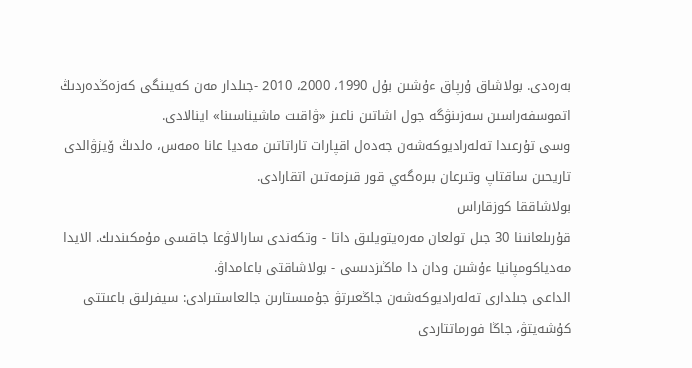بەرەدى. بولاشاق ۇرپاق ءۇشىن بۇل 1990، 2000، 2010 -جىلدار مەن كەيىنگى كەزەڭدەردىڭ اتموسفەراسىن سەزىنۋگە جول اشاتىن ناعىز «ۋاقىت ماشيناسىنا» اينالادى.
وسى تۇرعىدا تەلەراديوكەشەن جەدەل اقپارات تاراتاتىن مەديا عانا ەمەس، ەلدىڭ ۆيزۋالدى تاريحىن ساقتاپ وتىرعان بىرەگەي قور قىزمەتىن اتقارادى.
بولاشاققا كوزقاراس
قۇرىلعانىنا 30 جىل تولعان مەرەيتويلىق داتا - وتكەندى سارالاۋعا جاقسى مۇمكىندىك. الايدا مەدياكومپانيا ءۇشىن ودان دا ماڭىزدىسى - بولاشاقتى باعامداۋ.
الداعى جىلدارى تەلەراديوكەشەن جاڭعىرتۋ جۇمىستارىن جالعاستىرادى: سيفرلىق باعىتتى كۇشەيتۋ، جاڭا فورماتتاردى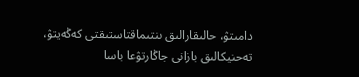دامىتۋ، حالىقارالىق ىنتىماقتاستىقتى كەڭەيتۋ، تەحنيكالىق بازانى جاڭارتۋعا باسا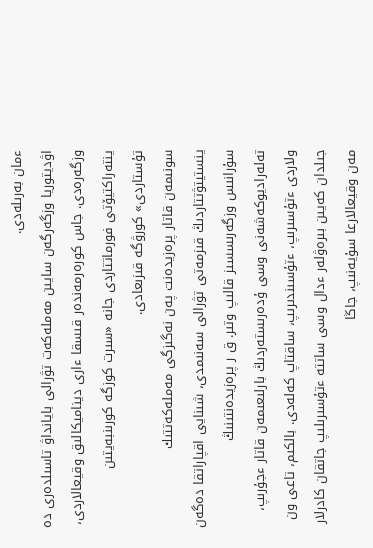ءمان بەرىلەدى.
اۋديتوريا وزگەرگەن سايىن مەملەكەت تۋرالى بايانداۋ تاسىلدەرى دە وزگەرەدى. جاس كورەرمەندەر قىسقا ءارى ديناميكالىق وقيعالاردى، ينتەراكتيۆتى فورماتتاردى جانە «سىرت كوزگە كورىنبەيتىن تۇستاردى» كورۋگە قىزىعادى.
سونىمەن قاتار پرەزيدەنت پەن نەگىزگى مەملەكەتتىك ينستيتۋتتاردىڭ قىزمەتى تۋرالى سەنىمدى، شىنايى اقپاراتقا دەگەن سۇرانىس وزگەرىسسىز قالىپ وتىر. ق ر پرەزيدەنتىنىڭ تەلەراديوكەشەنى وسى ۇدەرىستەردىڭ بارلىعىمەن قاتار ءجۇرىپ، ولاردى ءتۇسىرىپ، ءتۇسىندىرىپ، ساقتاپ كەلەدى. بالكىم، تاعى ون جىلدان كەيىن بىرەۋلەر ءدال وسى ساتتە ءتۇسىرىلىپ جاتقان كادرلار مەن وقيعالارعا سۇيەنىپ، جاڭا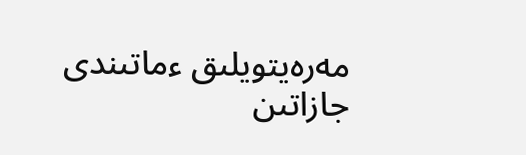مەرەيتويلىق ءماتىندى جازاتىن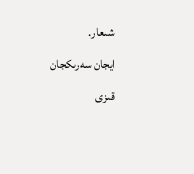شىعار.
ايجان سەرىكجان قىزى